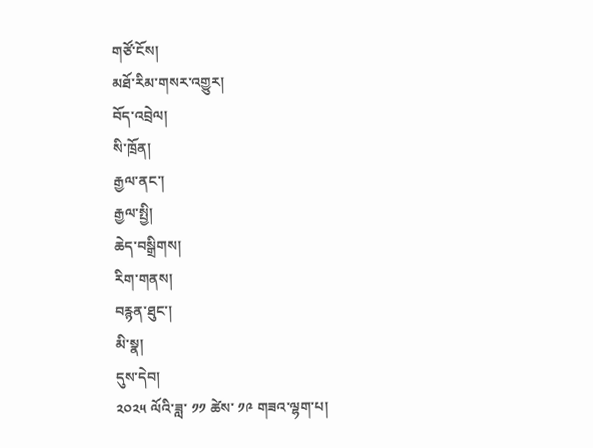གཙོ་ངོས།
མཐོ་རིམ་གསར་འགྱུར།
བོད་འབྲེལ།
སི་ཁྲོན།
རྒྱལ་ནང་།
རྒྱལ་སྤྱི།
ཆེད་བསྒྲིགས།
རིག་གནས།
བརྙན་ཐུང་།
མི་སྣ།
དུས་དེབ།
༢༠༢༥ ལོའི་ཟླ་ ༡༡ ཚེས་ ༡༩ གཟའ་ལྷག་པ།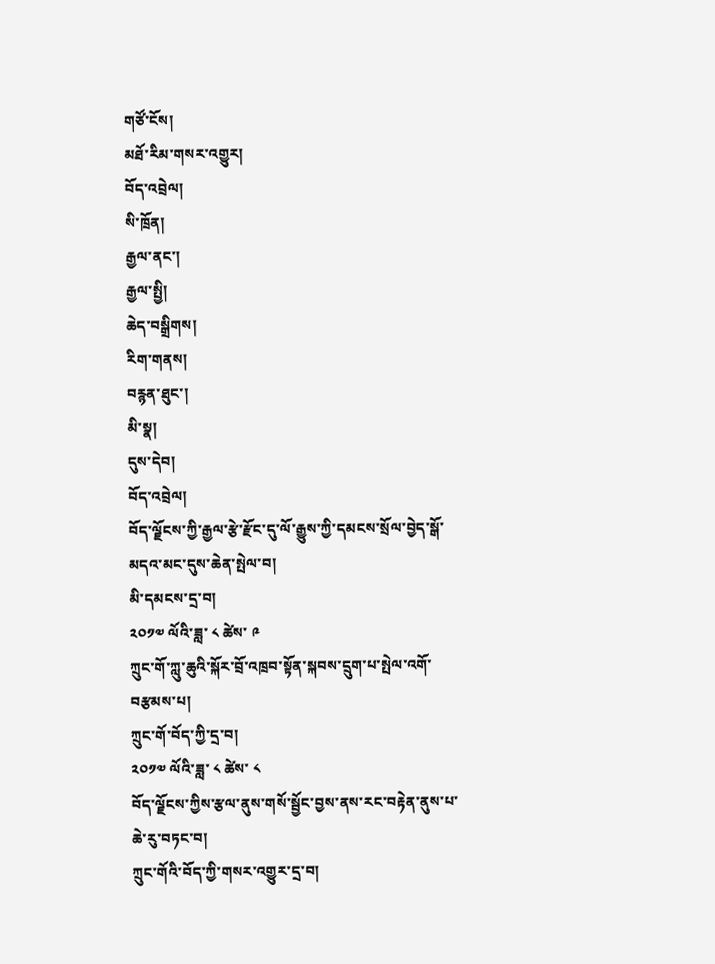གཙོ་ངོས།
མཐོ་རིམ་གསར་འགྱུར།
བོད་འབྲེལ།
སི་ཁྲོན།
རྒྱལ་ནང་།
རྒྱལ་སྤྱི།
ཆེད་བསྒྲིགས།
རིག་གནས།
བརྙན་ཐུང་།
མི་སྣ།
དུས་དེབ།
བོད་འབྲེལ།
བོད་ལྗོངས་ཀྱི་རྒྱལ་རྩེ་རྫོང་དུ་ལོ་རྒྱུས་ཀྱི་དམངས་སྲོལ་བྱེད་སྒོ་མདའ་མང་དུས་ཆེན་སྤེལ་བ།
མི་དམངས་དྲ་བ།
༢༠༡༧ ལོའི་ཟླ་ ༨ ཚེས་ ༩
ཀྲུང་གོ་ཀླུ་ཆུའི་སྐོར་བྲོ་འཁྲབ་སྟོན་སྐབས་དྲུག་པ་སྤེལ་འགོ་བརྩམས་པ།
ཀྲུང་གོ་བོད་ཀྱི་དྲ་བ།
༢༠༡༧ ལོའི་ཟླ་ ༨ ཚེས་ ༨
བོད་ལྗོངས་ཀྱིས་རྩལ་ནུས་གསོ་སྦྱོང་བྱས་ནས་རང་བརྟེན་ནུས་པ་ཆེ་རུ་བཏང་བ།
ཀྲུང་གོའི་བོད་ཀྱི་གསར་འགྱུར་དྲ་བ།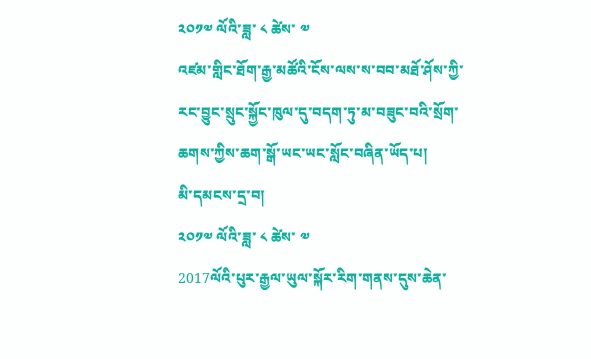༢༠༡༧ ལོའི་ཟླ་ ༨ ཚེས་ ༧
འཛམ་གླིང་ཐོག་རྒྱ་མཚོའི་ངོས་ལས་ས་བབ་མཐོ་ཤོས་ཀྱི་རང་བྱུང་སྲུང་སྐྱོང་ཁུལ་དུ་བདག་ཏུ་མ་བཟུང་བའི་སྲོག་ཆགས་ཀྱིས་ཆག་སྒོ་ཡང་ཡང་སློང་བཞིན་ཡོད་པ།
མི་དམངས་དྲ་བ།
༢༠༡༧ ལོའི་ཟླ་ ༨ ཚེས་ ༧
2017ལོའི་པུར་རྒྱལ་ཡུལ་སྐོར་རིག་གནས་དུས་ཆེན་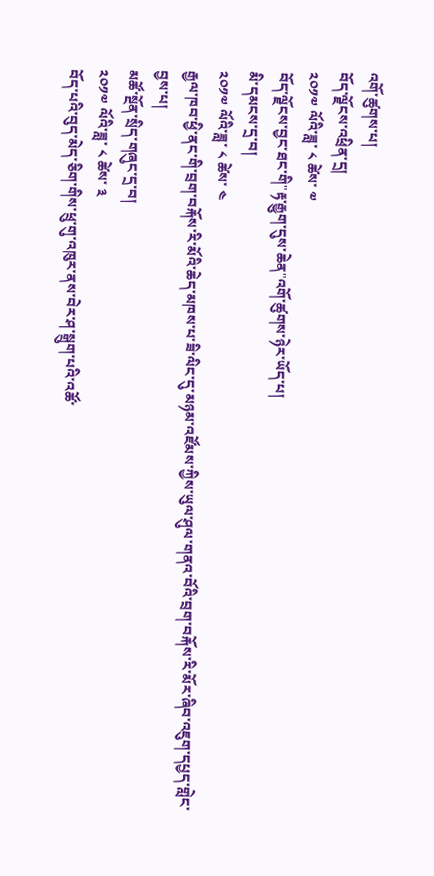འགོ་ཚུགས་པ།
བོད་ལྗོངས་འཕྲིན་དྲ།
༢༠༡༧ ལོའི་ཟླ་ ༨ ཚེས་ ༧
བོད་ལྗོངས་བྱང་ཐང་གི"རྟ་རྒྱུག་དུས་ཆེན"འགོ་ཚུགས་ཉེར་ཡོད་པ།
མི་དམངས་དྲ་བ།
༢༠༡༧ ལོའི་ཟླ་ ༨ ཚེས་ ༤
རྒྱལ་ཁབ་ཕྱི་ནང་གི་བྲག་བརྐོས་རི་མོའི་ཆེད་མཁས་པ་ཟི་ལིང་དུ་མཉམ་འཛོམས་ཀྱིས་ཡུལ་ཤུལ་གནའ་བོའི་བྲག་བརྐོས་རི་མོར་ཞིབ་འཇུག་དཔྱད་གླེང་བྱས་པ།
མཚོ་སྔོན་སྲིད་གཞུང་དྲ་བ།
༢༠༡༧ ལོའི་ཟླ་ ༨ ཚེས་ ༣
བོད་པའི་བུད་མེད་ཅིག་གིས་ཕྲུ་གུ་འཁུར་ནས་བེར་ཤ་སྒྲུག་པའི་འཚོ་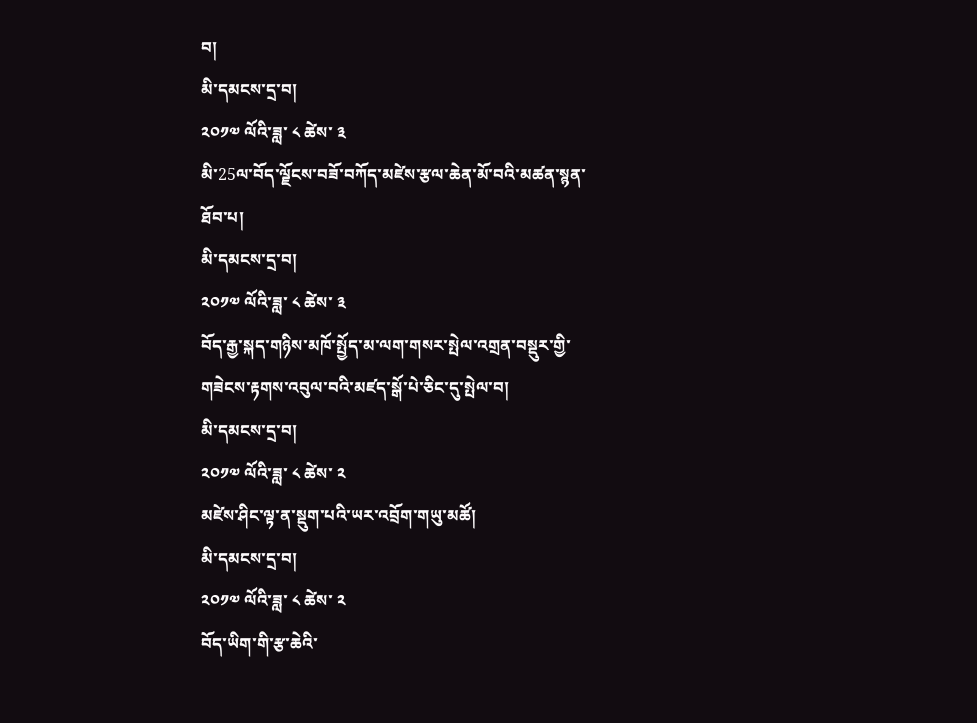བ།
མི་དམངས་དྲ་བ།
༢༠༡༧ ལོའི་ཟླ་ ༨ ཚེས་ ༣
མི་25ལ་བོད་ལྗོངས་བཟོ་བཀོད་མཛེས་རྩལ་ཆེན་མོ་བའི་མཚན་སྙན་ཐོབ་པ།
མི་དམངས་དྲ་བ།
༢༠༡༧ ལོའི་ཟླ་ ༨ ཚེས་ ༣
བོད་རྒྱ་སྐད་གཉིས་མཁོ་སྤྱོད་མ་ལག་གསར་སྤེལ་འགྲན་བསྡུར་གྱི་གཟེངས་རྟགས་འབུལ་བའི་མཛད་སྒོ་པེ་ཅིང་དུ་སྤེལ་བ།
མི་དམངས་དྲ་བ།
༢༠༡༧ ལོའི་ཟླ་ ༨ ཚེས་ ༢
མཛེས་ཤིང་ལྟ་ན་སྡུག་པའི་ཡར་འབྲོག་གཡུ་མཚོ།
མི་དམངས་དྲ་བ།
༢༠༡༧ ལོའི་ཟླ་ ༨ ཚེས་ ༢
བོད་ཡིག་གི་རྩ་ཆེའི་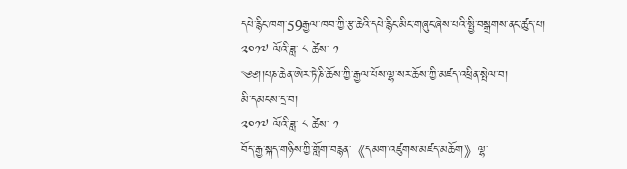དཔེ་རྙིང་ཁག་59རྒྱལ་ཁབ་ཀྱི་རྩ་ཆེའི་དཔེ་རྙིང་མིང་གཞུང་ཞེས་པའི་སྤྱི་བསྒྲགས་ནང་ཚུད་པ།
༢༠༡༧ ལོའི་ཟླ་ ༨ ཚེས་ ༡
༄༅།།པཎ་ཆེན་ཨེར་ཏེ་ཎི་ཆོས་ཀྱི་རྒྱལ་པོས་ལྷ་སར་ཆོས་ཀྱི་མཛད་འཕྲིན་སྤེལ་བ།
མི་དམངས་དྲ་བ།
༢༠༡༧ ལོའི་ཟླ་ ༨ ཚེས་ ༡
བོད་རྒྱ་སྐད་གཉིས་ཀྱི་གློག་བརྙན་《དམག་འཛུགས་མཛད་མཆོག》ལྷ་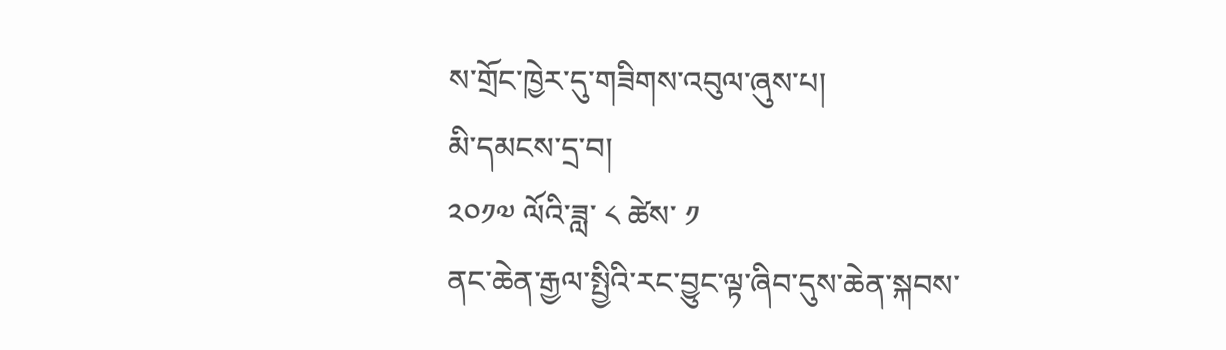ས་གྲོང་ཁྱེར་དུ་གཟིགས་འབུལ་ཞུས་པ།
མི་དམངས་དྲ་བ།
༢༠༡༧ ལོའི་ཟླ་ ༨ ཚེས་ ༡
ནང་ཆེན་རྒྱལ་སྤྱིའི་རང་བྱུང་ལྟ་ཞིབ་དུས་ཆེན་སྐབས་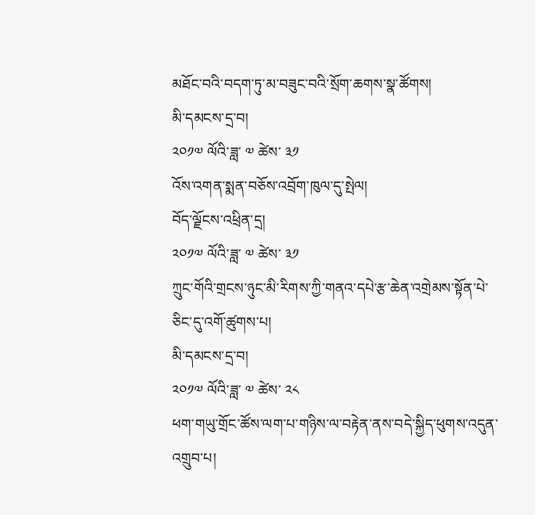མཐོང་བའི་བདག་ཏུ་མ་བཟུང་བའི་སྲོག་ཆགས་སྣ་ཚོགས།
མི་དམངས་དྲ་བ།
༢༠༡༧ ལོའི་ཟླ་ ༧ ཚེས་ ༣༡
འོས་འགན་སྨན་བཅོས་འབྲོག་ཁུལ་དུ་སྤེལ།
བོད་ལྗོངས་འཕྲིན་དྲ།
༢༠༡༧ ལོའི་ཟླ་ ༧ ཚེས་ ༣༡
ཀྲུང་གོའི་གྲངས་ཉུང་མི་རིགས་ཀྱི་གནའ་དཔེ་རྩ་ཆེན་འགྲེམས་སྟོན་པེ་ཅིང་དུ་འགོ་ཚུགས་པ།
མི་དམངས་དྲ་བ།
༢༠༡༧ ལོའི་ཟླ་ ༧ ཚེས་ ༢༨
ཕག་གཡུ་གྲོང་ཚོས་ལག་པ་གཉིས་ལ་བརྟེན་ནས་བདེ་སྐྱིད་ཕུགས་འདུན་འགྲུབ་པ།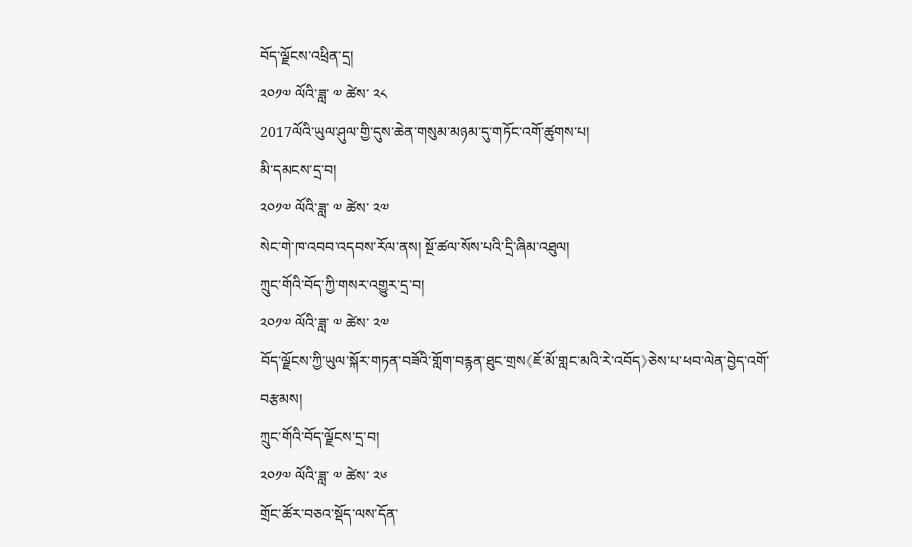བོད་ལྗོངས་འཕྲིན་དྲ།
༢༠༡༧ ལོའི་ཟླ་ ༧ ཚེས་ ༢༨
2017ལོའི་ཡུལ་ཤུལ་གྱི་དུས་ཆེན་གསུམ་མཉམ་དུ་གཏོང་འགོ་ཚུགས་པ།
མི་དམངས་དྲ་བ།
༢༠༡༧ ལོའི་ཟླ་ ༧ ཚེས་ ༢༧
སེང་གེ་ཁ་འབབ་འདབས་རོལ་ནས། སྔོ་ཚལ་སོས་པའི་དྲི་ཞིམ་འཐུལ།
ཀྲུང་གོའི་བོད་ཀྱི་གསར་འགྱུར་དྲ་བ།
༢༠༡༧ ལོའི་ཟླ་ ༧ ཚེས་ ༢༧
བོད་ལྗོངས་ཀྱི་ཡུལ་སྐོར་གཏན་བཟོའི་གློག་བརྙན་ཐུང་གྲས《ཇོ་མོ་གླང་མའི་རེ་འབོད》ཅེས་པ་ཕབ་ལེན་བྱེད་འགོ་བརྩམས།
ཀྲུང་གོའི་བོད་ལྗོངས་དྲ་བ།
༢༠༡༧ ལོའི་ཟླ་ ༧ ཚེས་ ༢༦
གྲོང་ཚོར་བཅའ་སྡོད་ལས་དོན་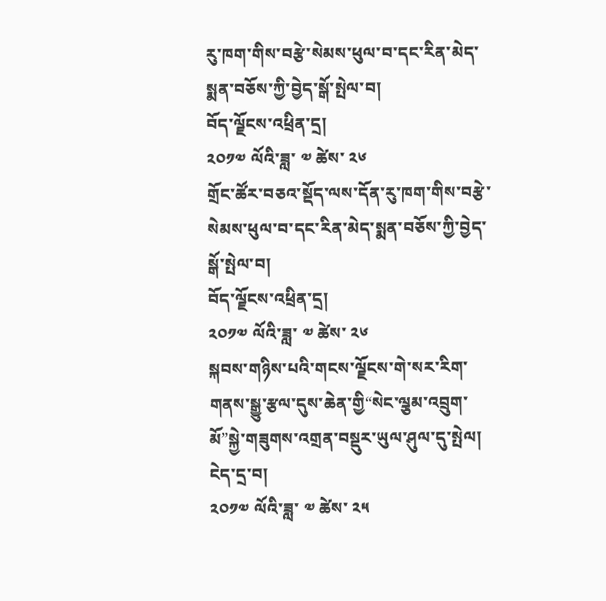རུ་ཁག་གིས་བརྩེ་སེམས་ཕུལ་བ་དང་རིན་མེད་སྨན་བཅོས་ཀྱི་བྱེད་སྒོ་སྤེལ་བ།
བོད་ལྗོངས་འཕྲིན་དྲ།
༢༠༡༧ ལོའི་ཟླ་ ༧ ཚེས་ ༢༦
གྲོང་ཚོར་བཅའ་སྡོད་ལས་དོན་རུ་ཁག་གིས་བརྩེ་སེམས་ཕུལ་བ་དང་རིན་མེད་སྨན་བཅོས་ཀྱི་བྱེད་སྒོ་སྤེལ་བ།
བོད་ལྗོངས་འཕྲིན་དྲ།
༢༠༡༧ ལོའི་ཟླ་ ༧ ཚེས་ ༢༦
སྐབས་གཉིས་པའི་གངས་ལྗོངས་གེ་སར་རིག་གནས་སྒྱུ་རྩལ་དུས་ཆེན་གྱི“སེང་ལྕམ་འབྲུག་མོ”སྐྱེ་གཟུགས་འགྲན་བསྡུར་ཡུལ་ཤུལ་དུ་སྤེལ།
ངེད་དྲ་བ།
༢༠༡༧ ལོའི་ཟླ་ ༧ ཚེས་ ༢༥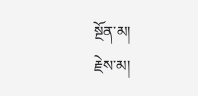སྔོན་མ།
རྗེས་མ།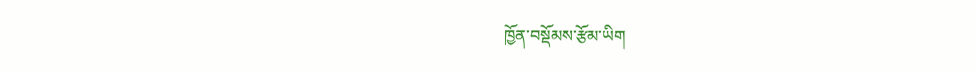ཁྱོན་བསྡོམས་རྩོམ་ཡིག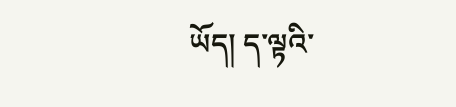ཡོད། ད་ལྟའི་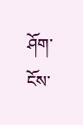ཤོག་ངོས་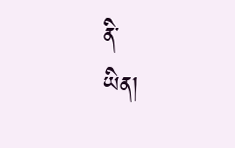ནི་
ཡིན།